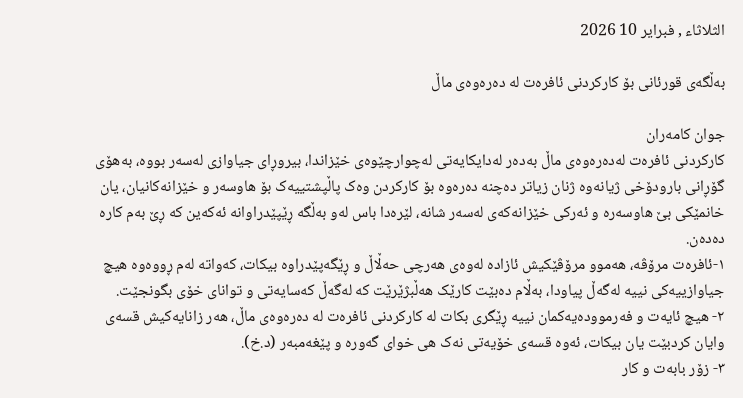الثلاثاء , فبراير 10 2026

بەڵگەی قورئانی بۆ کارکردنی ئافرەت لە دەرەوەی ماڵ

جوان کامەران
کارکردنی ئافرەت لەدەرەوەی ماڵ بەدەر لەدایکایەتی لەچوارچێوەی خێزاندا، بیروڕای جیاوازی لەسەر بووە، بەهۆی گۆڕانی بارودۆخی ژیانەوە ژنان زیاتر دەچنە دەرەوە بۆ کارکردن وەک پاڵپشتییەک بۆ هاوسەر و خێزانەکانیان، یان خانمێکی بێ هاوسەرە و ئەرکی خێزانەکەی لەسەر شانە، لێرەدا باس لەو بەڵگە ڕێپێدراوانە ئەکەین کە ڕێ بەم کارە دەدەن.
١-ئافرەت مرۆڤە، هەموو مرۆڤێکیش ئازادە لەوەی هەرچی حەڵاڵ و ڕێگەپێدراوە بیکات، کەواتە لەم ڕووەوە هیچ جیاوازییەکی نییە لەگەڵ پیاودا، بەڵام دەبێت کارێک هەڵبژێرێت کە لەگەڵ کەسایەتی و توانای خۆی بگونجێت.
٢- هیچ ئایەت و فەرموودەیەکمان نییە ڕێگری بکات لە کارکردنی ئافرەت لە دەرەوەی ماڵ، هەر زانایەکیش قسەی وایان کردبێت یان بیکات، ئەوە قسەی خۆیەتی نەک هی خوای گەورە و پێغەمبەر (د.خ).
٣- زۆر بابەت و کار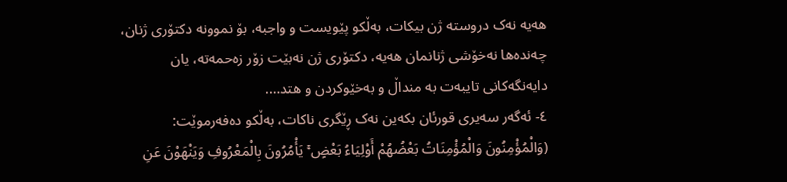هەیە نەک دروستە ژن بیکات، بەڵکو پێویست و واجبە، بۆ نموونە دکتۆری ژنان، چەندەها نەخۆشی ژنانمان هەیە، دکتۆری ژن نەبێت زۆر زەحمەتە، یان دایەنگەکانی تایبەت بە منداڵ و بەخێوکردن و هتد….
٤- ئەگەر سەیری قورئان بکەین نەک ڕێگری ناکات، بەڵکو دەفەرموێت:
(وَالْمُؤْمِنُونَ وَالْمُؤْمِنَاتُ بَعْضُهُمْ أَوْلِيَاءُ بَعْضٍ ۚ يَأْمُرُونَ بِالْمَعْرُوفِ وَيَنْهَوْنَ عَنِ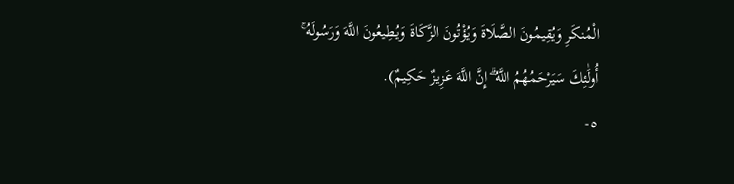الْمُنكَرِ وَيُقِيمُونَ الصَّلَاةَ وَيُؤْتُونَ الزَّكَاةَ وَيُطِيعُونَ اللَّهَ وَرَسُولَهُ ۚ أُولَٰئِكَ سَيَرْحَمُهُمُ اللَّهُ ۗ إِنَّ اللَّهَ عَزِيزٌ حَكِيمٌ).
٥-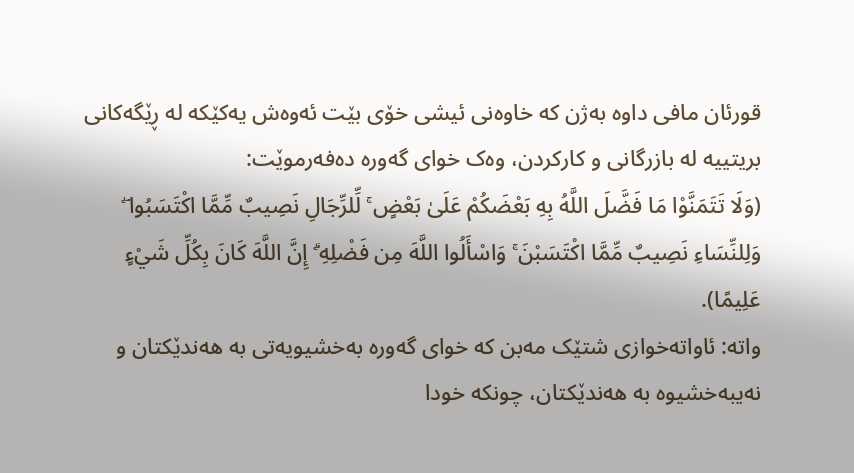قورئان مافی داوە بەژن کە خاوەنی ئیشی خۆی بێت ئەوەش یەکێکە لە ڕێگەکانی بریتییە لە بازرگانی و کارکردن، وەک خوای گەورە دەفەرموێت:
(وَلَا تَتَمَنَّوْا مَا فَضَّلَ اللَّهُ بِهِ بَعْضَكُمْ عَلَىٰ بَعْضٍ ۚ لِّلرِّجَالِ نَصِيبٌ مِّمَّا اكْتَسَبُوا ۖ وَلِلنِّسَاءِ نَصِيبٌ مِّمَّا اكْتَسَبْنَ ۚ وَاسْأَلُوا اللَّهَ مِن فَضْلِهِ ۗ إِنَّ اللَّهَ كَانَ بِكُلِّ شَيْءٍ عَلِيمًا).
واتە: ئاواتەخوازی شتێک مەبن کە خوای گەورە بەخشیویەتی بە هەندێکتان و نەیبەخشیوە بە هەندێکتان، چونکە خودا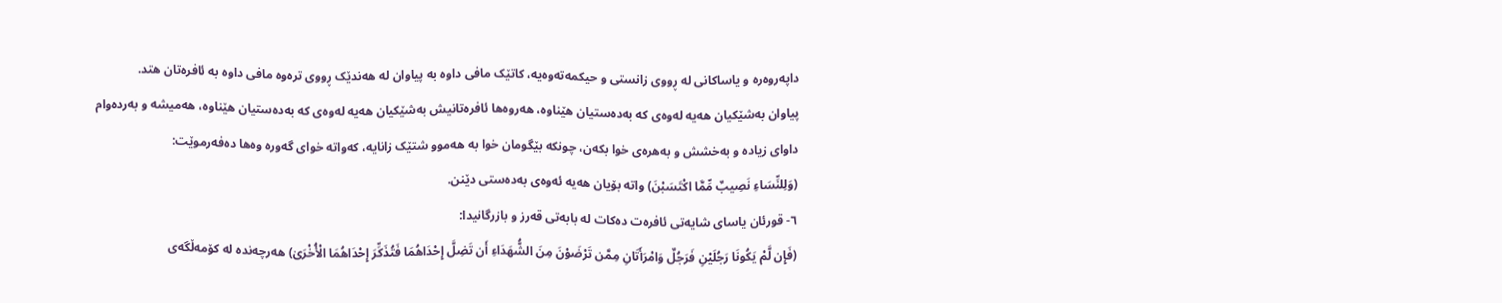داپەروەرە و یاساکانی لە ڕووی زانستی و حیکمەتەوەیە، کاتێک مافی داوە بە پیاوان لە هەندێک ڕووی ترەوە مافی داوە بە ئافرەتان هتد.
پیاوان بەشێکیان هەیە لەوەی کە بەدەستیان هێناوە، هەروەها ئافرەتانیش بەشێکیان هەیە لەوەی کە بەدەستیان هێناوە، هەمیشە و بەردەوام داوای زیادە و بەخشش و بەهرەی خوا بکەن، چونکە بێگومان خوا بە هەموو شتێک زانایە، کەواتە خوای گەورە وەها دەفەرموێت:
(وَلِلنِّسَاءِ نَصِيبٌ مِّمَّا اكْتَسَبْنَ) واتە بۆیان هەیە ئەوەی بەدەستی دێنن.
٦- قورئان یاسای شایەتی ئافرەت دەکات لە بابەتی قەرز و بازرگانیدا:
(فَإِن لَّمْ يَكُونَا رَجُلَيْنِ فَرَجُلٌ وَامْرَأَتَانِ مِمَّن تَرْضَوْنَ مِنَ الشُّهَدَاءِ أَن تَضِلَّ إِحْدَاهُمَا فَتُذَكِّرَ إِحْدَاهُمَا الْأُخْرَىٰ) هەرچەندە لە کۆمەڵگەی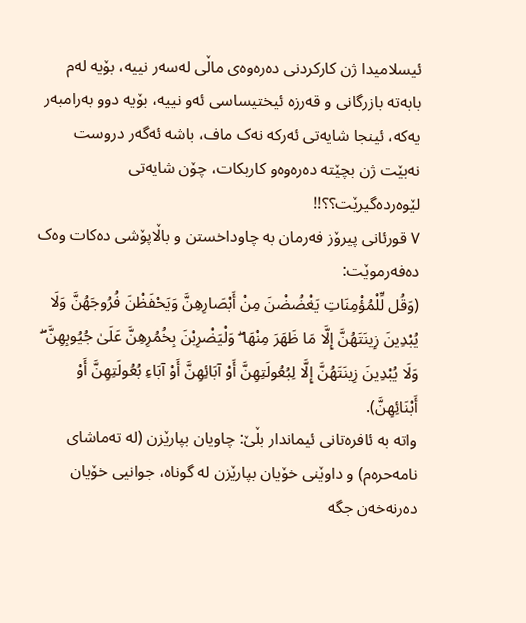ئیسلامیدا ژن کارکردنی دەرەوەی ماڵی لەسەر نییە، بۆیە لەم بابەتە بازرگانی و قەرزە ئیختیساسی ئەو نییە، بۆیە دوو بەرامبەر یەکە، ئینجا شایەتی ئەرکە نەک ماف، باشە ئەگەر دروست نەبێت ژن بچێتە دەرەوەو کاربکات، چۆن شایەتی لێوەردەگیرێت؟؟!!
۷ قورئانی پیرۆز فەرمان بە چاوداخستن و باڵاپۆشی دەکات وەک دەفەرموێت:
(وَقُل لِّلْمُؤْمِنَاتِ يَغْضُضْنَ مِنْ أَبْصَارِهِنَّ وَيَحْفَظْنَ فُرُوجَهُنَّ وَلَا يُبْدِينَ زِينَتَهُنَّ إِلَّا مَا ظَهَرَ مِنْهَا ۖ وَلْيَضْرِبْنَ بِخُمُرِهِنَّ عَلَىٰ جُيُوبِهِنَّ ۖ وَلَا يُبْدِينَ زِينَتَهُنَّ إِلَّا لِبُعُولَتِهِنَّ أَوْ آبَائِهِنَّ أَوْ آبَاءِ بُعُولَتِهِنَّ أَوْ أَبْنَائِهِنَّ).
واتە بە ئافرەتانی ئیماندار بڵێ: چاویان بپارێزن (لە تەماشای نامەحرەم) و داوێنی خۆیان بپارێزن لە گوناه، جوانیی خۆیان دەرنەخەن جگە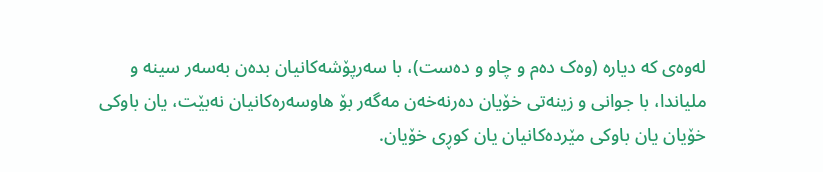لەوەی کە دیارە (وەک دەم و چاو و دەست)، با سەرپۆشەکانیان بدەن بەسەر سینە و ملیاندا، با جوانی و زینەتی خۆیان دەرنەخەن مەگەر بۆ هاوسەرەکانیان نەبێت، یان باوکی خۆیان یان باوکی مێردەکانیان یان کوڕی خۆیان.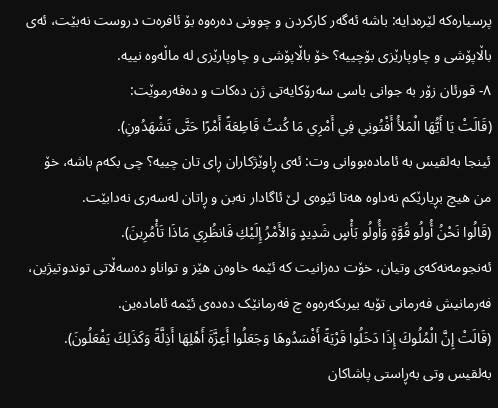پرسیارەکە لێرەدایە: باشە ئەگەر کارکردن و چوونی دەرەوە بۆ ئافرەت دروست نەبێت، ئەی باڵاپۆشی و چاوپارێزی بۆچییە؟ خۆ باڵاپۆشی و چاوپارێزی لە ماڵەوە نییە.
٨- قورئان زۆر بە جوانی باسی سەرۆکایەتی ژن دەکات و دەفەرموێت:
(قَالَتْ يَا أَيُّهَا الْمَلأُ أَفْتُونِي فِي أَمْرِي مَا كُنتُ قَاطِعَةً أَمْرًا حَتَّى تَشْهَدُونِ).
ئینجا بەلقیس بە ئامادەبووانی وت: ئەی ڕاوێژکاران ڕای تان چییە؟ چی بکەم باشە، خۆ من هیچ بڕیارێکم نەداوە هەتا ئێوەی لێ ئاگادار نەبن و ڕاتان لەسەری نەدابێت.
(قَالُوا نَحْنُ أُولُو قُوَّةٍ وَأُولُو بَأْسٍ شَدِيدٍ وَالأَمْرُ إِلَيْكِ فَانظُرِي مَاذَا تَأْمُرِينَ).
ئەنجومەنەکەی وتیان، خۆت دەزانیت کە ئێمە خاوەن هێز و تواناو دەسەڵاتی توندوتیژین، فەرمانیش فەرمانی تۆیە بیربکەرەوە چ فەرمانێک دەدەی ئێمە ئامادەین.
(قَالَتْ إِنَّ الْمُلُوكَ إِذَا دَخَلُوا قَرْيَةً أَفْسَدُوهَا وَجَعَلُوا أَعِزَّةَ أَهْلِهَا أَذِلَّةً وَكَذَلِكَ يَفْعَلُونَ).
بەلقیس وتی بەڕاستی پاشاکان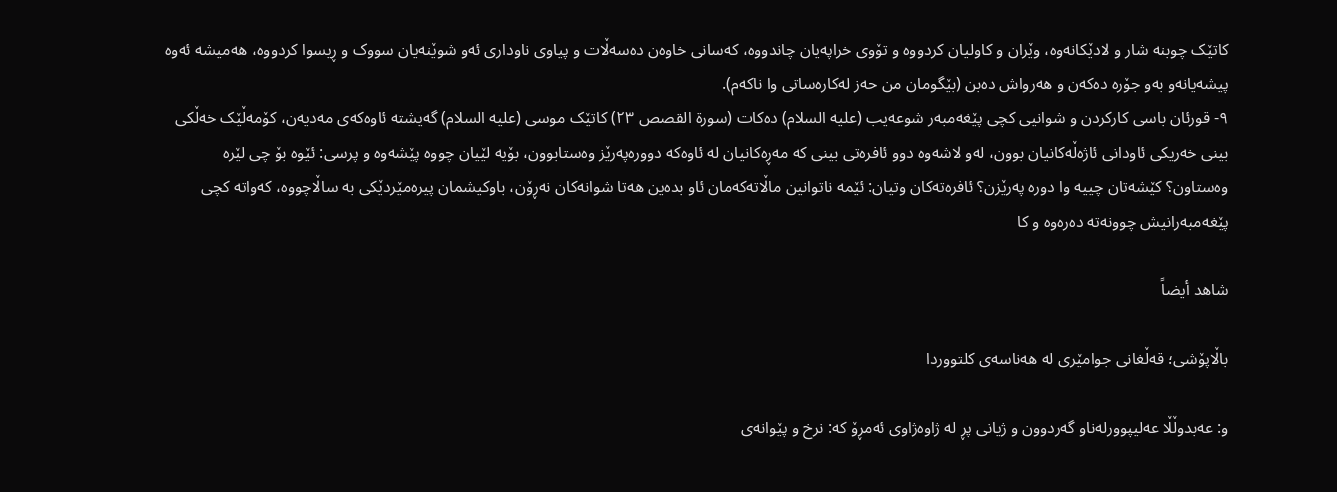کاتێک چوبنە شار و لادێکانەوە، وێران و کاولیان کردووە و تۆوی خراپەیان چاندووە، کەسانی خاوەن دەسەڵات و پیاوی ناوداری ئەو شوێنەیان سووک و ڕیسوا کردووە، هەمیشە ئەوە پیشەیانەو بەو جۆرە دەکەن و هەرواش دەبن (بێگومان من حەز لەکارەساتی وا ناکەم).
٩- قورئان باسی کارکردن و شوانیی کچی پێغەمبەر شوعەیب (علیە السلام) دەکات (سورة القصص ۲۳) کاتێک موسى (علیە السلام) گەیشتە ئاوەکەی مەدیەن، کۆمەڵێک خەڵکی بینی خەریکی ئاودانی ئاژەڵەکانیان بوون، لەو لاشەوە دوو ئافرەتی بینی کە مەڕەکانیان لە ئاوەکە دوورەپەرێز وەستابوون، بۆیە لێیان چووە پێشەوە و پرسی: ئێوە بۆ چی لێرە وەستاون؟ کێشەتان چییە وا دورە پەرێزن؟ ئافرەتەکان وتیان: ئێمە ناتوانین ماڵاتەکەمان ئاو بدەین هەتا شوانەکان نەڕۆن، باوکیشمان پیرەمێردێکی بە ساڵاچووە، کەواتە کچی پێغەمبەرانیش چوونەتە دەرەوە و کا

شاهد أيضاً

باڵاپۆشی؛ قەڵغانی جوامێری لە هەناسەی کلتووردا

و: عەبدوڵڵا عەلیپوورلەناو گەردوون و ژیانی پڕ لە ژاوەژاوی ئەمڕۆ کە: نرخ و پێوانەی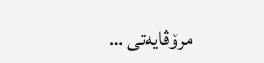مرۆڤایەتی …